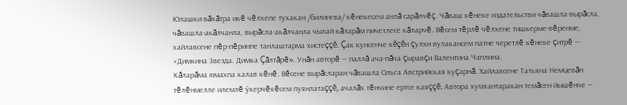Юлашки вăхăтра икĕ чĕлхепе тухакан /билингва/ кĕнекесем анлă сарăлчĕç. Чăваш кĕнеке издательстви чăвашла-вырăсла, чăвашла-акăлчанла, вырăсла-акăлчанла чылай кăларăм пичетлесе кăларчĕ. Вĕсем тĕрлĕ чĕлхене тишкерме-вĕренме, хайлавсене пĕр-пĕринпе танлаштарма хистеççĕ. Çак кунсенче кĕçĕн çулхи вулакансем патне черетлĕ кĕнеке çитрĕ — «Димкина Звезда. Димка Çăлтăрĕ». Унăн авторĕ — паллă ача-пăча çыравçи Валентина Чаплина.
Кăларăма юмахпа калав кĕнĕ. Вĕсене вырăсларан чăвашла Ольга Австрийская куçарнă. Хайлавсене Татьяна Немцевăн тĕлĕнмелле илемлĕ ӳкерчĕкĕсем пуянлатаççĕ, ачалăх тĕнчине ертсе каяççĕ. Автора хумхантаракан темăсен йышĕнче —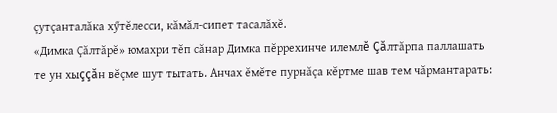çутçанталăка хӳтĕлесси, кăмăл-сипет тасалăхĕ.
«Димка Çăлтăрĕ» юмахри тĕп сăнар Димка пĕррехинче илемлĕ Çăлтăрпа паллашать те ун хыççăн вĕçме шут тытать. Анчах ĕмĕте пурнăçа кĕртме шав тем чăрмантарать: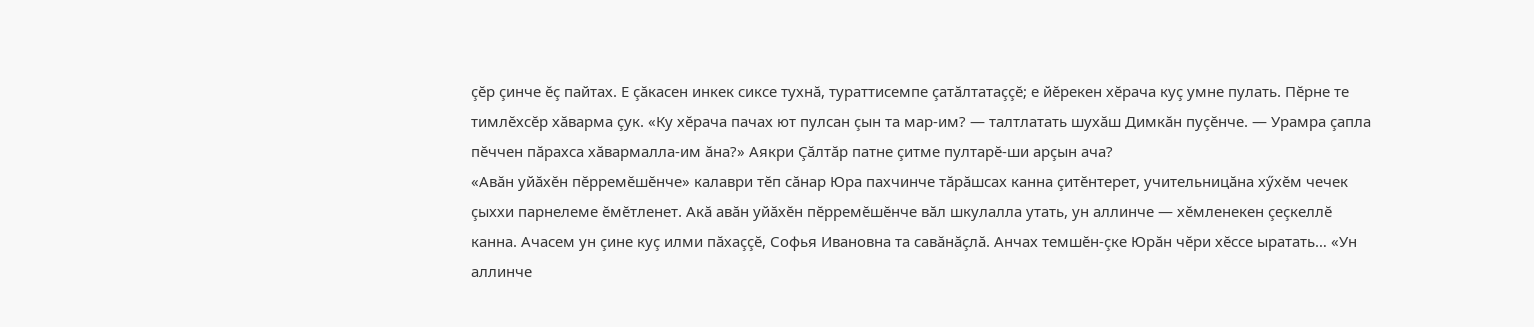çĕр çинче ĕç пайтах. Е çăкасен инкек сиксе тухнă, тураттисемпе çатăлтатаççĕ; е йĕрекен хĕрача куç умне пулать. Пĕрне те тимлĕхсĕр хăварма çук. «Ку хĕрача пачах ют пулсан çын та мар-им? — талтлатать шухăш Димкăн пуçĕнче. — Урамра çапла пĕччен пăрахса хăвармалла-им ăна?» Аякри Çăлтăр патне çитме пултарĕ-ши арçын ача?
«Авăн уйăхĕн пĕрремĕшĕнче» калаври тĕп сăнар Юра пахчинче тăрăшсах канна çитĕнтерет, учительницăна хӳхĕм чечек çыххи парнелеме ĕмĕтленет. Акă авăн уйăхĕн пĕрремĕшĕнче вăл шкулалла утать, ун аллинче — хĕмленекен çеçкеллĕ канна. Ачасем ун çине куç илми пăхаççĕ, Софья Ивановна та савăнăçлă. Анчах темшĕн-çке Юрăн чĕри хĕссе ыратать… «Ун аллинче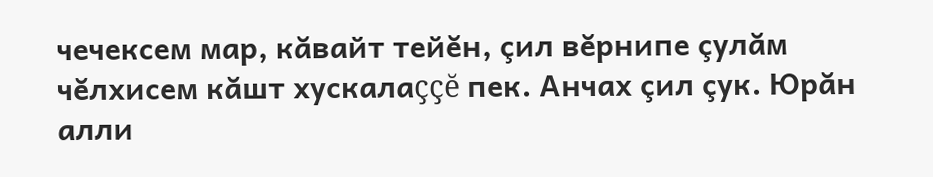чечексем мар, кăвайт тейĕн, çил вĕрнипе çулăм чĕлхисем кăшт хускалаççĕ пек. Анчах çил çук. Юрăн алли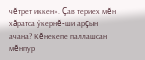чĕтрет иккен». Çав териех мĕн хăратса ӳкернĕ-ши арçын ачана? Кĕнекепе паллашсан мĕнпур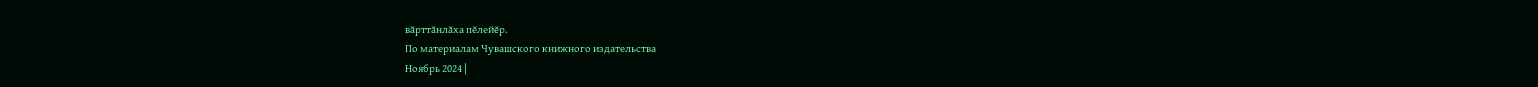вăрттăнлăха пĕлейĕр.
По материалам Чувашского книжного издательства
Ноябрь 2024 |